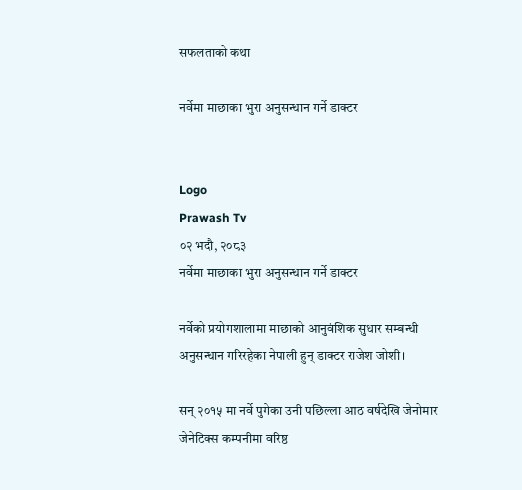सफलताको कथा

नर्वेमा माछाका भुरा अनुसन्धान गर्ने डाक्टर


Logo
Prawash Tv
०२ भदौ, २०८३
नर्वेमा माछाका भुरा अनुसन्धान गर्ने डाक्टर

नर्वेको प्रयोगशालामा माछाको आनुवंशिक सुधार सम्बन्धी अनुसन्धान गरिरहेका नेपाली हुन् डाक्टर राजेश जोशी।

सन् २०१५ मा नर्वे पुगेका उनी पछिल्ला आठ वर्षदेखि जेनोमार जेनेटिक्स कम्पनीमा वरिष्ठ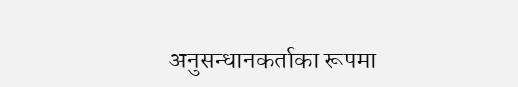अनुसन्धानकर्ताका रूपमा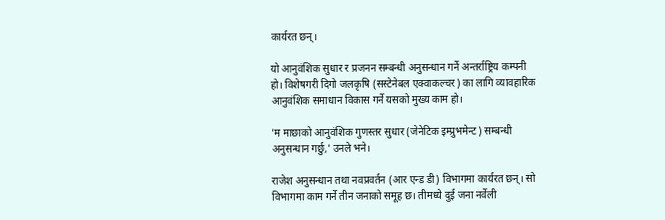कार्यरत छन्।

यो आनुवंशिक सुधार र प्रजनन सम्बन्धी अनुसन्धान गर्ने अन्तर्राष्ट्रिय कम्पनी हो। विशेषगरी दिगो जलकृषि (सस्टेनेबल एक्वाकल्चर) का लागि व्यावहारिक आनुवंशिक समाधान विकास गर्ने यसको मुख्य काम हो।

'म माछाको आनुवंशिक गुणस्तर सुधार (जेनेटिक इम्प्रुभमेन्ट) सम्बन्धी अनुसन्धान गर्छु,' उनले भने।

राजेश अनुसन्धान तथा नवप्रवर्तन (आर एन्ड डी) विभागमा कार्यरत छन्। सो विभागमा काम गर्ने तीन जनाको समूह छ। तीमध्ये दुई जना नर्वेली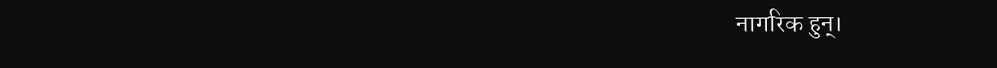नागरिक हुन्।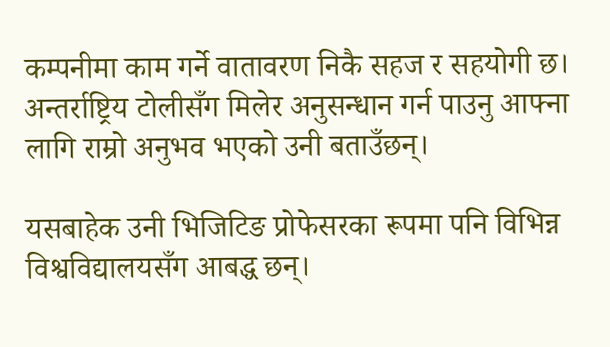कम्पनीमा काम गर्ने वातावरण निकै सहज र सहयोगी छ। अन्तर्राष्ट्रिय टोलीसँग मिलेर अनुसन्धान गर्न पाउनु आफ्ना लागि राम्रो अनुभव भएको उनी बताउँछन्।

यसबाहेक उनी भिजिटिङ प्रोफेसरका रूपमा पनि विभिन्न विश्वविद्यालयसँग आबद्ध छन्।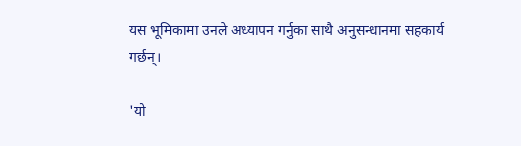यस भूमिकामा उनले अध्यापन गर्नुका साथै अनुसन्धानमा सहकार्य गर्छन्।

'यो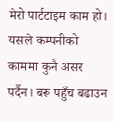मेरो पार्टटाइम काम हो। यसले कम्पनीको काममा कुनै असर पर्दैन। बरू पहुँच बढाउन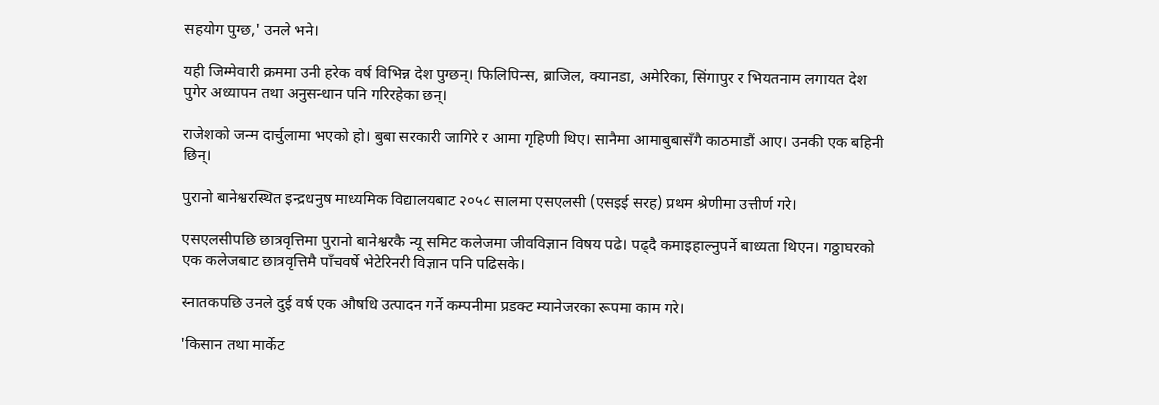सहयोग पुग्छ,' उनले भने।

यही जिम्मेवारी क्रममा उनी हरेक वर्ष विभिन्न देश पुग्छन्। फिलिपिन्स, ब्राजिल, क्यानडा, अमेरिका, सिंगापुर र भियतनाम लगायत देश पुगेर अध्यापन तथा अनुसन्धान पनि गरिरहेका छन्।

राजेशको जन्म दार्चुलामा भएको हो। बुबा सरकारी जागिरे र आमा गृहिणी थिए। सानैमा आमाबुबासँगै काठमाडौं आए। उनकी एक बहिनी छिन्।

पुरानो बानेश्वरस्थित इन्द्रधनुष माध्यमिक विद्यालयबाट २०५८ सालमा एसएलसी (एसइई सरह) प्रथम श्रेणीमा उत्तीर्ण गरे।

एसएलसीपछि छात्रवृत्तिमा पुरानो बानेश्वरकै न्यू समिट कलेजमा जीवविज्ञान विषय पढे। पढ्दै कमाइहाल्नुपर्ने बाध्यता थिएन। गठ्ठाघरको एक कलेजबाट छात्रवृत्तिमै पाँचवर्षे भेटेरिनरी विज्ञान पनि पढिसके।

स्नातकपछि उनले दुई वर्ष एक औषधि उत्पादन गर्ने कम्पनीमा प्रडक्ट म्यानेजरका रूपमा काम गरे।

'किसान तथा मार्केट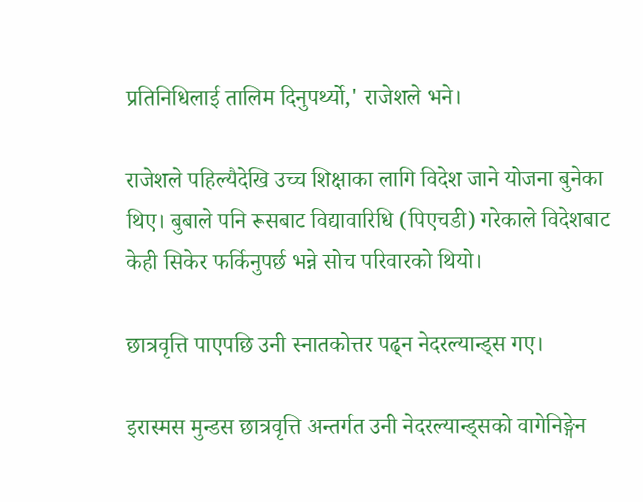प्रतिनिधिलाई तालिम दिनुपर्थ्यो,' राजेशले भने।

राजेशले पहिल्यैदेखि उच्च शिक्षाका लागि विदेश जाने योजना बुनेका थिए। बुबाले पनि रूसबाट विद्यावारिधि (पिएचडी) गरेकाले विदेशबाट केही सिकेर फर्किनुपर्छ भन्ने सोच परिवारको थियो।

छात्रवृत्ति पाएपछि उनी स्नातकोत्तर पढ्न नेदरल्यान्ड्स गए।

इरास्मस मुन्डस छात्रवृत्ति अन्तर्गत उनी नेदरल्यान्ड्सको वागेनिङ्गेन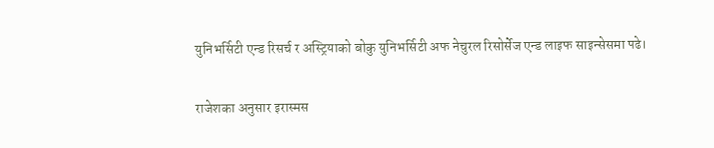युनिभर्सिटी एन्ड रिसर्च र अस्ट्रियाको बोकु युनिभर्सिटी अफ नेचुरल रिसोर्सेज एन्ड लाइफ साइन्सेसमा पढे।

राजेशका अनुसार इरास्मस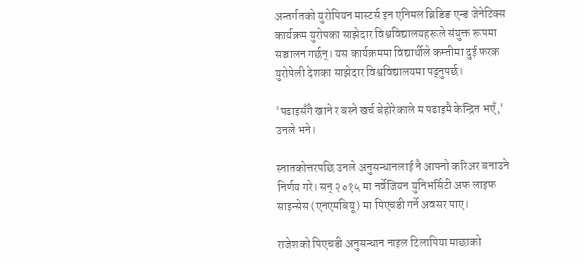अन्तर्गतको युरोपियन मास्टर्स इन एनिमल ब्रिडिङ एन्ड जेनेटिक्स कार्यक्रम युरोपका साझेदार विश्वविद्यालयहरूले संयुक्त रूपमा सञ्चालन गर्छन्। यस कार्यक्रममा विद्यार्थीले कम्तीमा दुई फरक युरोपेली देशका साझेदार विश्वविद्यालयमा पढ्नुपर्छ।

'पढाइसँगै खाने र बस्ने खर्च बेहोरेकाले म पढाइमै केन्द्रित भएँ,' उनले भने।

स्नातकोत्तरपछि उनले अनुसन्धानलाई नै आफ्नो करिअर बनाउने निर्णय गरे। सन् २०१५ मा नर्वेजियन युनिभर्सिटी अफ लाइफ साइन्सेस (एनएमबियू) मा पिएचडी गर्ने अवसर पाए।

राजेशको पिएचडी अनुसन्धान नाइल टिलापिया माछाको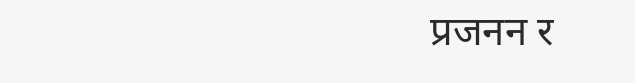प्रजनन र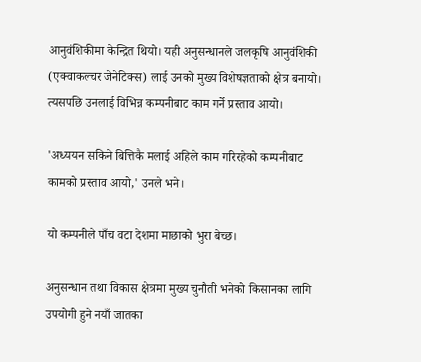आनुवंशिकीमा केन्द्रित थियो। यही अनुसन्धानले जलकृषि आनुवंशिकी (एक्वाकल्चर जेनेटिक्स) लाई उनको मुख्य विशेषज्ञताको क्षेत्र बनायो। त्यसपछि उनलाई विभिन्न कम्पनीबाट काम गर्ने प्रस्ताव आयो।

'अध्ययन सकिने बित्तिकै मलाई अहिले काम गरिरहेको कम्पनीबाट कामको प्रस्ताव आयो,' उनले भने।

यो कम्पनीले पाँच वटा देशमा माछाको भुरा बेच्छ।

अनुसन्धान तथा विकास क्षेत्रमा मुख्य चुनौती भनेको किसानका लागि उपयोगी हुने नयाँ जातका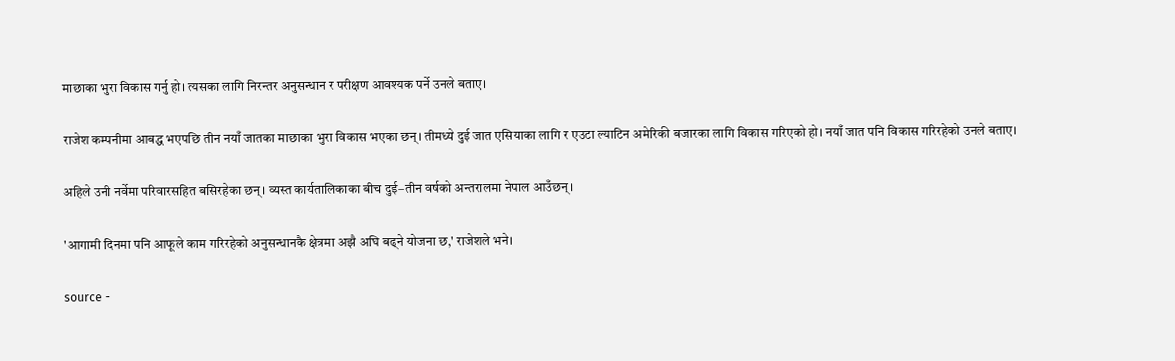माछाका भुरा विकास गर्नु हो। त्यसका लागि निरन्तर अनुसन्धान र परीक्षण आवश्यक पर्ने उनले बताए।

राजेश कम्पनीमा आबद्ध भएपछि तीन नयाँ जातका माछाका भुरा विकास भएका छन्। तीमध्ये दुई जात एसियाका लागि र एउटा ल्याटिन अमेरिकी बजारका लागि विकास गरिएको हो। नयाँ जात पनि विकास गरिरहेको उनले बताए।

अहिले उनी नर्वेमा परिवारसहित बसिरहेका छन्। व्यस्त कार्यतालिकाका बीच दुई–तीन वर्षको अन्तरालमा नेपाल आउँछन्।

'आगामी दिनमा पनि आफूले काम गरिरहेको अनुसन्धानकै क्षेत्रमा अझै अघि बढ्ने योजना छ,' राजेशले भने।

source -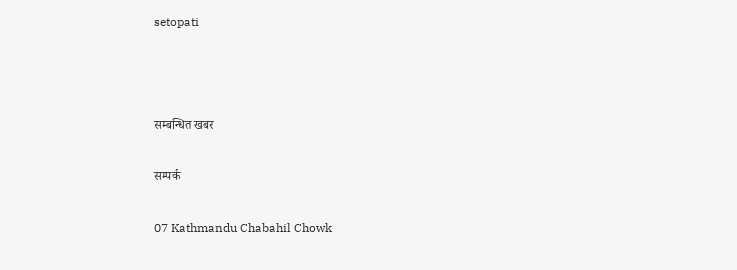setopati



सम्बन्धित खबर

सम्पर्क

07 Kathmandu Chabahil Chowk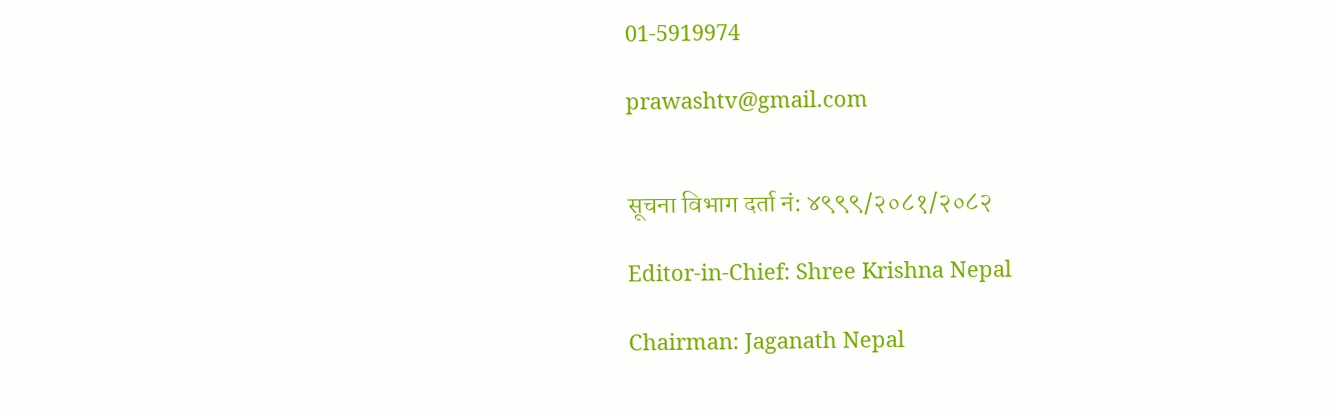01-5919974

prawashtv@gmail.com


सूचना विभाग दर्ता नं: ४९९९/२०८१/२०८२

Editor-in-Chief: Shree Krishna Nepal

Chairman: Jaganath Nepal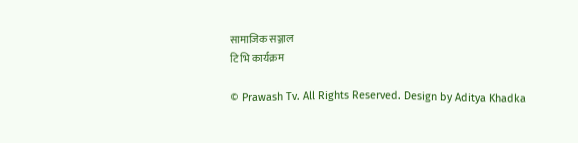सामाजिक सञ्जाल
टि भि कार्यक्रम

© Prawash Tv. All Rights Reserved. Design by Aditya Khadka